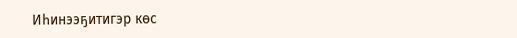Иһинээҕитигэр көс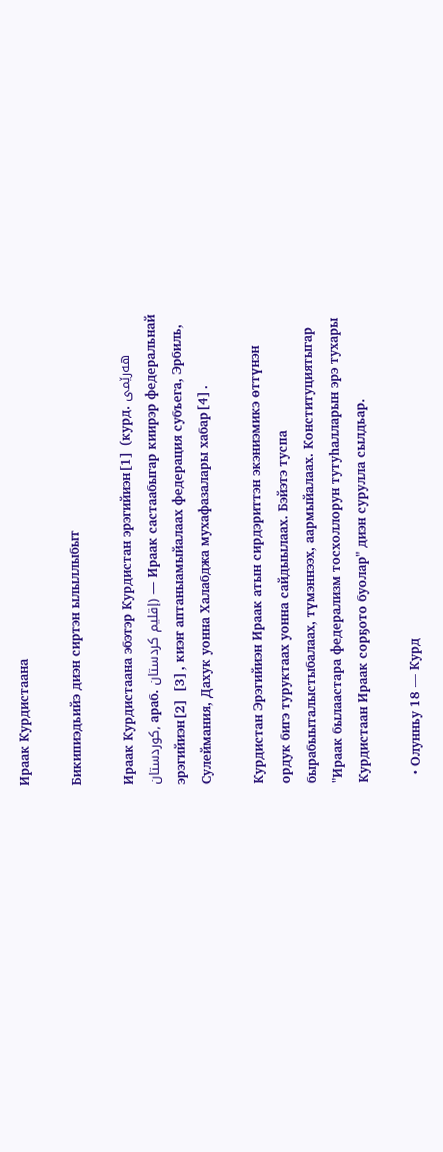Ираак Курдистаана

Бикипиэдьийэ диэн сиртэн ылыллыбыт

Ираак Курдистаана эбэтэр Курдистан эрэгийиэн[1] (курд. ھەرێمی کوردستان, араб. إقليم كردستان) — Ираак састаабыгар киирэр федеральнай эрэгийиэн[2] [3], киэҥ аптаныамыйалаах федерация субъега, Эрбиль, Сулеймания, Дахук уонна Халабджа мухафазалары хабар[4].

Курдистан Эрэгийиэн Ираак атын сирдэриттэн экэниэмикэ өттүнэн ордук бигэ туруктаах уонна сайдыылаах. Бэйэтэ туспа бырабыыталыстыбалаах, түмэннээх, аармыйалаах. Конституциятыгар "Ираак былаастара федерализм тосхоллорун тутуһалларын эрэ тухары Курдистаан Ираак сорҕото буолар" диэн сурулла сылдьар.

  • Олунньу 18 — Курд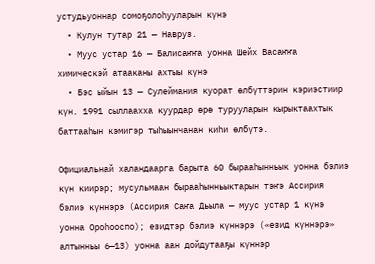устудьуоннар сомоҕолоһууларын күнэ
  • Кулун тутар 21 — Навруз.
  • Муус устар 16 — Балисаҥҥа уонна Шейх Васаҥҥа химическэй атааканы ахтыы күнэ
  • Бэс ыйын 13 — Сулеймания куорат өлбүттэрин кэриэстиир күн. 1991 сыллаахха куурдар өрө турууларын кырыктаахтык баттааһын кэмигэр тыһыынчанан киһи өлбүтэ.

Официальнай халандаарга барыта 60 бырааһынньык уонна бэлиэ күн киирэр; мусульмаан бырааһынньыктарын тэҥэ Ассирия бэлиэ күннэрэ (Ассирия Саҥа Дьыла — муус устар 1 күнэ уонна Ороһооспо); езидтэр бэлиэ күннэрэ («езид күннэрэ» алтынньы 6—13) уонна аан дойдутааҕы күннэр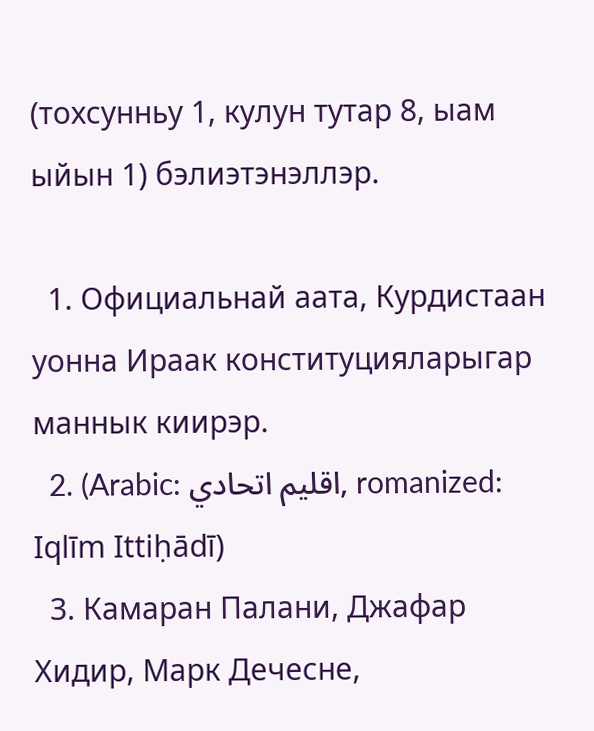(тохсунньу 1, кулун тутар 8, ыам ыйын 1) бэлиэтэнэллэр.

  1. Официальнай аата, Курдистаан уонна Ираак конституцияларыгар маннык киирэр.
  2. (Arabic: اقليم اتحادي, romanized: Iqlīm Ittiḥādī)
  3. Камаран Палани, Джафар Хидир, Марк Дечесне,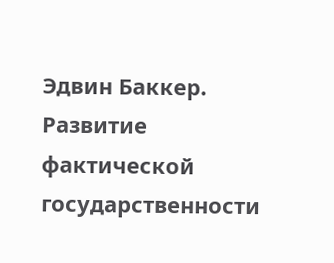Эдвин Баккер. Развитие фактической государственности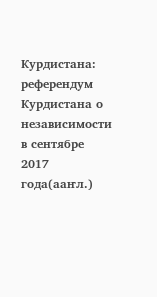Курдистана: референдум Курдистана о независимости в сентябре 2017 года(ааҥл.)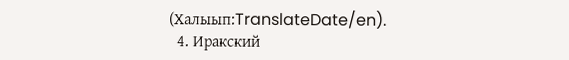(Халыып:TranslateDate/en).
  4. Иракский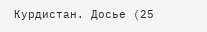Курдистан. Досье (25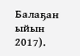Балаҕан ыйын 2017).